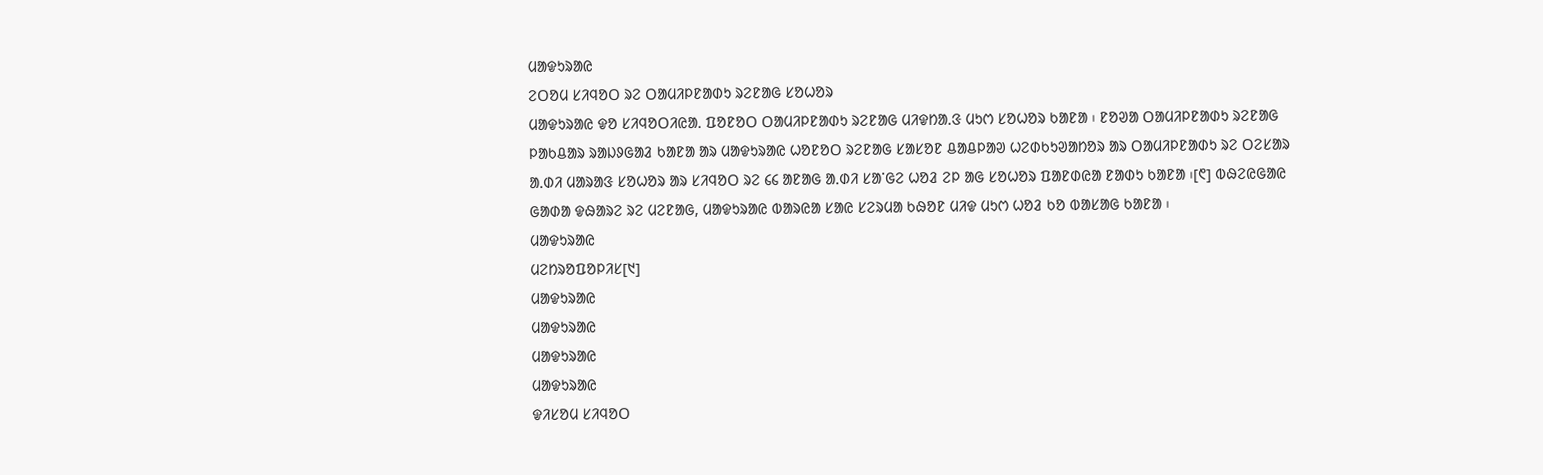ᱢᱟᱫᱩᱨᱟᱭ
ᱮᱛᱚᱢ ᱥᱤᱧᱚᱛ ᱨᱮ ᱛᱟᱢᱤᱞᱱᱟᱰᱩ ᱨᱮᱱᱟᱜ ᱥᱚᱦᱚᱨ
ᱢᱟᱫᱩᱨᱟᱭ ᱫᱚ ᱥᱤᱧᱚᱛᱤᱭᱟᱹ ᱯᱚᱱᱚᱛ ᱛᱟᱢᱤᱞᱱᱟᱰᱩ ᱨᱮᱱᱟᱜ ᱢᱤᱫᱴᱟᱹᱝ ᱢᱩᱬ ᱥᱚᱦᱚᱨ ᱠᱟᱱᱟ ᱾ ᱱᱚᱣᱟ ᱛᱟᱢᱤᱞᱱᱟᱰᱩ ᱨᱮᱱᱟᱜ ᱞᱟᱠᱪᱟᱨ ᱨᱟᱡᱽᱜᱟᱲ ᱠᱟᱱᱟ ᱟᱨ ᱢᱟᱫᱩᱨᱟᱭ ᱦᱚᱱᱚᱛ ᱨᱮᱱᱟᱜ ᱥᱟᱥᱚᱱ ᱪᱟᱪᱞᱟᱣ ᱦᱮᱰᱠᱩᱣᱟᱴᱚᱨ ᱟᱨ ᱛᱟᱢᱤᱞᱱᱟᱰᱩ ᱨᱮ ᱛᱮᱥᱟᱨ ᱟᱹᱰᱤ ᱢᱟᱨᱟᱝ ᱥᱚᱦᱚᱨ ᱟᱨ ᱥᱤᱧᱚᱛ ᱨᱮ ᱔᱔ ᱟᱱᱟᱜ ᱟᱹᱰᱤ ᱥᱟᱸᱜᱮ ᱦᱚᱲ ᱮᱞ ᱟᱜ ᱥᱚᱦᱚᱨ ᱯᱟᱱᱰᱭᱟ ᱱᱟᱰᱩ ᱠᱟᱱᱟ ᱾[᱖] ᱵᱷᱮᱭᱜᱟᱭ ᱜᱟᱰᱟ ᱫᱷᱟᱨᱮ ᱨᱮ ᱢᱮᱱᱟᱜ, ᱢᱟᱫᱩᱨᱟᱭ ᱵᱟᱨᱭᱟ ᱥᱟᱭ ᱥᱮᱨᱢᱟ ᱠᱷᱚᱱ ᱢᱤᱫ ᱢᱩᱬ ᱦᱚᱲ ᱠᱚ ᱵᱟᱥᱟᱜ ᱠᱟᱱᱟ ᱾
ᱢᱟᱫᱩᱨᱟᱭ
ᱢᱮᱴᱨᱚᱯᱚᱞᱤᱥ[᱑]
ᱢᱟᱫᱩᱨᱟᱭ
ᱢᱟᱫᱩᱨᱟᱭ
ᱢᱟᱫᱩᱨᱟᱭ
ᱢᱟᱫᱩᱨᱟᱭ
ᱫᱤᱥᱚᱢ ᱥᱤᱧᱚᱛ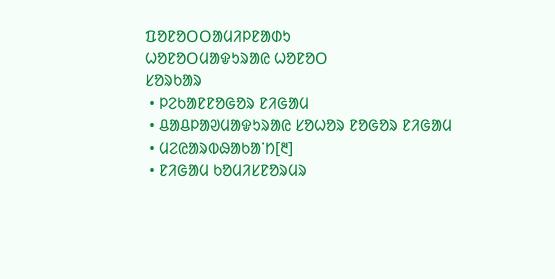ᱯᱚᱱᱚᱛᱛᱟᱢᱤᱞᱱᱟᱰᱩ
ᱦᱚᱱᱚᱛᱢᱟᱫᱩᱨᱟᱭ ᱦᱚᱱᱚᱛ
ᱥᱚᱨᱠᱟᱨ
 • ᱞᱮᱠᱟᱱᱱᱚᱜᱚᱨ ᱱᱤᱜᱟᱢ
 • ᱪᱟᱪᱞᱟᱣᱢᱟᱫᱩᱨᱟᱭ ᱥᱚᱦᱚᱨ ᱱᱚᱜᱚᱨ ᱱᱤᱜᱟᱢ
 • ᱢᱮᱭᱟᱨᱵᱷᱟᱠᱟᱸᱴ[᱓]
 • ᱱᱤᱜᱟᱢ ᱠᱚᱢᱤᱥᱱᱚᱨᱢᱨ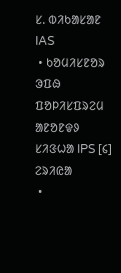ᱥ. ᱵᱤᱠᱟᱥᱟᱱ IAS
 • ᱠᱚᱢᱤᱥᱱᱚᱨ ᱳᱯᱷ ᱯᱚᱞᱤᱥᱯᱨᱮᱢ ᱟᱱᱚᱱᱫᱽ ᱥᱤᱝᱦᱟ IPS [᱔]
ᱮᱨᱤᱭᱟ
 •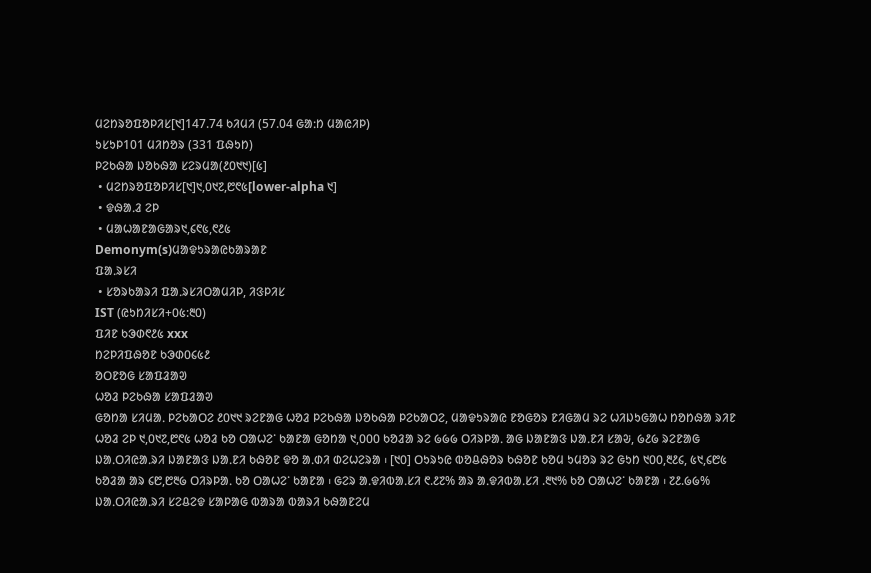ᱢᱮᱴᱨᱚᱯᱚᱞᱤᱥ[᱑]147.74 ᱠᱤᱢᱤ (57.04 ᱜᱟᱺᱴ ᱢᱟᱭᱤᱞ)
ᱩᱥᱩᱞ101 ᱢᱤᱴᱚᱨ (331 ᱯᱷᱩᱴ)
ᱞᱮᱠᱷᱟ ᱡᱚᱠᱷᱟ ᱥᱮᱨᱢᱟ(᱒᱐᱑᱑)[᱕]
 • ᱢᱮᱴᱨᱚᱯᱚᱞᱤᱥ[᱑]᱑,᱐᱑᱗,᱘᱖᱕[lower-alpha ᱑]
 • ᱫᱷᱟᱹᱲ ᱮᱞ
 • ᱢᱟᱦᱟᱱᱟᱜᱟᱨ᱑,᱔᱖᱕,᱖᱒᱕
Demonym(s)ᱢᱟᱫᱩᱨᱟᱭᱠᱟᱨᱟᱱ
ᱯᱟᱹᱨᱥᱤ
 • ᱥᱚᱨᱠᱟᱨᱤ ᱯᱟᱹᱨᱥᱤᱛᱟᱢᱤᱞ, ᱤᱝᱞᱤᱥ
IST (ᱭᱩᱴᱤᱥᱤ+᱐᱕:᱓᱐)
ᱯᱤᱱ ᱠᱳᱰ᱖᱒᱕ xxx
ᱴᱮᱞᱤᱯᱷᱚᱱ ᱠᱳᱰ᱐᱔᱕᱒
ᱚᱛᱱᱚᱜ ᱥᱟᱯᱲᱟᱣ
ᱦᱚᱲ ᱞᱮᱠᱷᱟ ᱥᱟᱯᱲᱟᱣ
ᱜᱚᱴᱟ ᱥᱤᱢᱟᱹ ᱞᱮᱠᱟᱛᱮ ᱒᱐᱑᱑ ᱨᱮᱱᱟᱜ ᱦᱚᱲ ᱞᱮᱠᱷᱟ ᱡᱚᱠᱷᱟ ᱞᱮᱠᱟᱛᱮ, ᱢᱟᱫᱩᱨᱟᱭ ᱱᱚᱜᱚᱨ ᱱᱤᱜᱟᱢ ᱨᱮ ᱦᱤᱡᱩᱜᱟᱦ ᱴᱚᱴᱷᱟ ᱨᱤᱱ ᱦᱚᱲ ᱮᱞ ᱑,᱐᱑᱗,᱘᱖᱕ ᱦᱚᱲ ᱠᱚ ᱛᱟᱦᱮᱸ ᱠᱟᱱᱟ ᱜᱚᱴᱟ ᱑,᱐᱐᱐ ᱠᱚᱲᱟ ᱨᱮ ᱙᱙᱙ ᱛᱤᱨᱞᱟᱹ ᱟᱜ ᱡᱟᱱᱟᱝ ᱡᱟᱹᱱᱤ ᱥᱟᱶ, ᱙᱒᱙ ᱨᱮᱱᱟᱜ ᱡᱟᱹᱛᱤᱭᱟᱹᱨᱤ ᱡᱟᱱᱟᱝ ᱡᱟᱹᱱᱤ ᱠᱷᱚᱱ ᱫᱚ ᱟᱹᱰᱤ ᱰᱮᱦᱮᱨᱟ ᱾ [᱑᱐] ᱛᱩᱨᱩᱭ ᱵᱚᱪᱷᱚᱨ ᱠᱷᱚᱱ ᱠᱚᱢ ᱩᱢᱚᱨ ᱨᱮ ᱜᱩᱴ ᱑᱐᱐,᱓᱒᱔, ᱕᱑,᱔᱘᱕ ᱠᱚᱲᱟ ᱟᱨ ᱔᱘,᱘᱓᱙ ᱛᱤᱨᱞᱟᱹ ᱠᱚ ᱛᱟᱦᱮᱸ ᱠᱟᱱᱟ ᱾ ᱜᱮᱨ ᱟᱹᱫᱤᱵᱟᱹᱥᱤ ᱖.᱒᱗% ᱟᱨ ᱟᱹᱫᱤᱵᱟᱹᱥᱤ .᱓᱑% ᱠᱚ ᱛᱟᱦᱮᱸ ᱠᱟᱱᱟ ᱾ ᱗᱒.᱙᱙% ᱡᱟᱹᱛᱤᱭᱟᱹᱨᱤ ᱥᱮᱪᱮᱫ ᱥᱟᱞᱟᱜ ᱵᱟᱨᱟ ᱵᱟᱨᱤ ᱠᱷᱟᱱᱮᱢ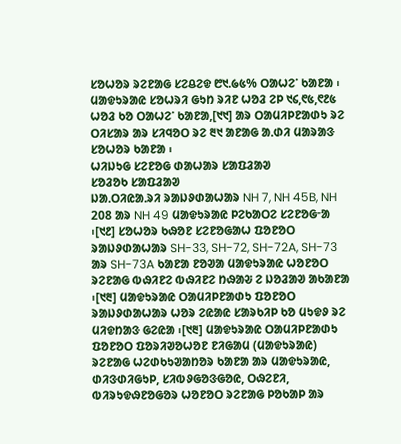ᱥᱚᱦᱚᱨ ᱨᱮᱱᱟᱜ ᱥᱮᱪᱮᱫ ᱘᱑.᱙᱕% ᱛᱟᱦᱮᱸ ᱠᱟᱱᱟ ᱾
ᱢᱟᱫᱩᱨᱟᱭ ᱥᱚᱦᱨᱤ ᱜᱩᱴ ᱨᱤᱱ ᱦᱚᱲ ᱮᱞ ᱑᱔,᱖᱕,᱖᱒᱕ ᱦᱚᱲ ᱠᱚ ᱛᱟᱦᱮᱸ ᱠᱟᱱᱟ,[᱑᱑] ᱟᱨ ᱛᱟᱢᱤᱞᱱᱟᱰᱩ ᱨᱮ ᱛᱤᱥᱟᱨ ᱟᱨ ᱥᱤᱧᱚᱛ ᱨᱮ ᱓᱑ ᱟᱱᱟᱜ ᱟᱹᱰᱤ ᱢᱟᱨᱟᱝ ᱥᱚᱦᱚᱨ ᱠᱟᱱᱟ ᱾
ᱦᱤᱡᱩᱜ ᱥᱮᱱᱚᱜ ᱰᱟᱦᱟᱨ ᱥᱟᱯᱲᱟᱣ
ᱥᱚᱲᱚᱠ ᱥᱟᱯᱲᱟᱣ
ᱡᱟᱹᱛᱤᱭᱟᱹᱨᱤ ᱨᱟᱡᱽᱰᱟᱦᱟᱨ NH 7, NH 45B, NH 208 ᱟᱨ NH 49 ᱢᱟᱫᱩᱨᱟᱭ ᱞᱮᱠᱟᱛᱮ ᱥᱮᱱᱚᱜᱼᱟ ᱾[᱑᱒] ᱥᱚᱦᱚᱨ ᱠᱷᱚᱱ ᱥᱮᱱᱚᱜᱟᱦ ᱯᱚᱱᱚᱛ ᱨᱟᱡᱽᱰᱟᱦᱟᱨ SH-33, SH-72, SH-72A, SH-73 ᱟᱨ SH-73A ᱠᱟᱱᱟ ᱱᱚᱣᱟ ᱢᱟᱫᱩᱨᱟᱭ ᱦᱚᱱᱚᱛ ᱨᱮᱱᱟᱜ ᱵᱷᱤᱱᱮ ᱵᱷᱤᱱᱮ ᱴᱷᱟᱶ ᱮ ᱡᱚᱲᱟᱣ ᱟᱠᱟᱱᱟ ᱾[᱑᱓] ᱢᱟᱫᱩᱨᱟᱭ ᱛᱟᱢᱤᱞᱱᱟᱰᱩ ᱯᱚᱱᱚᱛ ᱨᱟᱡᱽᱰᱟᱦᱟᱨ ᱦᱚᱨ ᱮᱭᱟᱭ ᱥᱟᱨᱠᱤᱞ ᱠᱚ ᱢᱩᱫᱽ ᱨᱮ ᱢᱤᱫᱴᱟᱝ ᱜᱮᱭᱟ ᱾[᱑᱓] ᱢᱟᱫᱩᱨᱟᱭ ᱛᱟᱢᱤᱞᱱᱟᱰᱩ ᱯᱚᱱᱚᱛ ᱯᱚᱨᱤᱣᱚᱦᱚᱱ ᱱᱤᱜᱟᱢ (ᱢᱟᱫᱩᱨᱟᱭ) ᱨᱮᱱᱟᱜ ᱦᱮᱰᱠᱩᱣᱟᱴᱚᱨ ᱠᱟᱱᱟ ᱟᱨ ᱢᱟᱫᱩᱨᱟᱭ, ᱰᱤᱝᱰᱤᱜᱩᱞ, ᱥᱤᱵᱽᱜᱚᱝᱜᱚᱭ, ᱛᱷᱮᱱᱤ, ᱵᱤᱨᱩᱫᱷᱱᱚᱜᱚᱨ ᱦᱚᱱᱚᱛ ᱨᱮᱱᱟᱜ ᱞᱚᱠᱟᱞ ᱟᱨ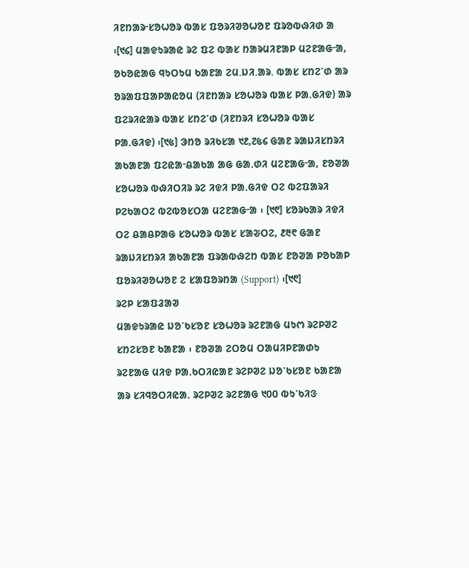ᱤᱱᱴᱟᱨᱼᱥᱚᱦᱚᱨ ᱵᱟᱥ ᱯᱚᱨᱤᱣᱚᱦᱚᱱ ᱯᱨᱚᱵᱷᱤᱰ ᱟ ᱾[᱑᱔] ᱢᱟᱫᱩᱨᱟᱭ ᱨᱮ ᱯᱮ ᱵᱟᱥ ᱴᱟᱨᱢᱤᱱᱟᱞ ᱢᱮᱱᱟᱜᱼᱟ, ᱚᱠᱚᱭᱟᱜ ᱧᱩᱛᱩᱢ ᱠᱟᱱᱟ ᱮᱢ.ᱡᱤ.ᱟᱨ. ᱵᱟᱥ ᱥᱴᱮᱸᱰ ᱟᱨ ᱚᱨᱟᱯᱯᱟᱞᱟᱭᱚᱢ (ᱤᱱᱴᱟᱨ ᱥᱚᱦᱚᱨ ᱵᱟᱥ ᱞᱟᱹᱜᱤᱫ) ᱟᱨ ᱯᱮᱨᱤᱭᱟᱨ ᱵᱟᱥ ᱥᱴᱮᱸᱰ (ᱤᱱᱴᱨᱤ ᱥᱚᱦᱚᱨ ᱵᱟᱥ ᱞᱟᱹᱜᱤᱫ) ᱾[᱑᱕] ᱳᱴᱚ ᱨᱤᱠᱥᱟ ᱑᱒,᱗᱕᱔ ᱜᱟᱱ ᱨᱟᱡᱤᱥᱴᱨᱤ ᱟᱠᱟᱱᱟ ᱯᱮᱭᱟᱼᱪᱟᱠᱟ ᱟᱜ ᱜᱟᱹᱰᱤ ᱢᱮᱱᱟᱜᱼᱟ, ᱱᱚᱣᱟ ᱥᱚᱦᱚᱨ ᱵᱷᱤᱛᱤᱨ ᱨᱮ ᱤᱫᱤ ᱞᱟᱹᱜᱤᱫ ᱛᱮ ᱵᱮᱯᱟᱨᱤ ᱞᱮᱠᱟᱛᱮ ᱵᱮᱵᱚᱥᱛᱟ ᱢᱮᱱᱟᱜᱼᱟ ᱾ [᱑᱖] ᱥᱚᱨᱠᱟᱨ ᱤᱫᱤ ᱛᱮ ᱪᱟᱪᱞᱟᱜ ᱥᱚᱦᱚᱨ ᱵᱟᱥ ᱥᱟᱶᱛᱮ, ᱒᱓᱖ ᱜᱟᱱ ᱨᱟᱡᱤᱥᱴᱨᱤ ᱟᱠᱟᱱᱟ ᱯᱨᱟᱵᱷᱮᱴ ᱵᱟᱥ ᱱᱚᱣᱟ ᱞᱚᱠᱟᱞ ᱯᱚᱨᱤᱣᱚᱦᱚᱱ ᱮ ᱥᱟᱯᱚᱨᱴᱟ (Support) ᱾[᱑᱖]
ᱨᱮᱞ ᱥᱟᱯᱲᱟᱣ
ᱢᱟᱫᱩᱨᱟᱭ ᱡᱚᱸᱠᱥᱚᱱ ᱥᱚᱦᱚᱨ ᱨᱮᱱᱟᱜ ᱢᱩᱬ ᱨᱮᱞᱣᱮ ᱥᱴᱮᱥᱚᱱ ᱠᱟᱱᱟ ᱾ ᱱᱚᱣᱟ ᱮᱛᱚᱢ ᱛᱟᱢᱤᱞᱱᱟᱰᱩ ᱨᱮᱱᱟᱜ ᱢᱤᱫ ᱞᱟᱹᱠᱛᱤᱭᱟᱱ ᱨᱮᱞᱣᱮ ᱡᱚᱸᱠᱥᱚᱱ ᱠᱟᱱᱟ ᱟᱨ ᱥᱤᱧᱚᱛᱤᱭᱟᱹ ᱨᱮᱞᱣᱮ ᱨᱮᱱᱟᱜ ᱑᱐᱐ ᱵᱩᱸᱠᱤᱝ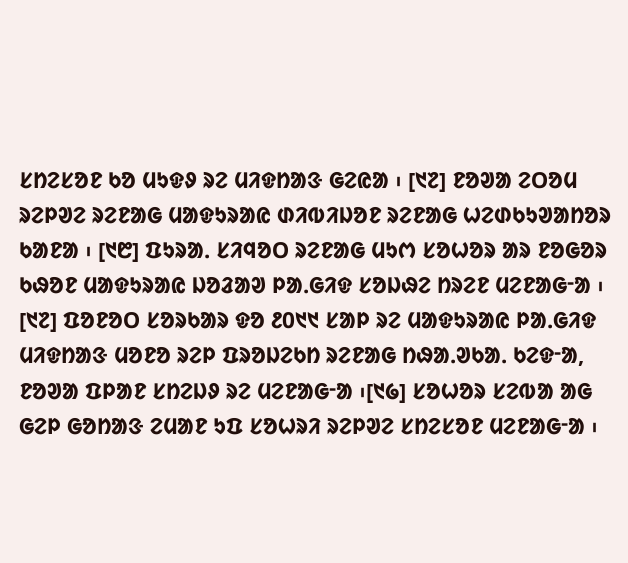ᱥᱴᱮᱥᱚᱱ ᱠᱚ ᱢᱩᱫᱽ ᱨᱮ ᱢᱤᱫᱴᱟᱝ ᱜᱮᱭᱟ ᱾ [᱑᱗] ᱱᱚᱣᱟ ᱮᱛᱚᱢ ᱨᱮᱞᱣᱮ ᱨᱮᱱᱟᱜ ᱢᱟᱫᱩᱨᱟᱭ ᱰᱤᱵᱤᱡᱚᱱ ᱨᱮᱱᱟᱜ ᱦᱮᱰᱠᱩᱣᱟᱴᱚᱨ ᱠᱟᱱᱟ ᱾ [᱑᱘] ᱯᱩᱨᱟᱹ ᱥᱤᱧᱚᱛ ᱨᱮᱱᱟᱜ ᱢᱩᱬ ᱥᱚᱦᱚᱨ ᱟᱨ ᱱᱚᱜᱚᱨ ᱠᱷᱚᱱ ᱢᱟᱫᱩᱨᱟᱭ ᱡᱚᱲᱟᱣ ᱞᱟᱹᱜᱤᱫ ᱥᱚᱡᱷᱮ ᱴᱨᱮᱱ ᱢᱮᱱᱟᱜᱼᱟ ᱾ [᱑᱗] ᱯᱚᱱᱚᱛ ᱥᱚᱨᱠᱟᱨ ᱫᱚ ᱒᱐᱑᱑ ᱥᱟᱞ ᱨᱮ ᱢᱟᱫᱩᱨᱟᱭ ᱞᱟᱹᱜᱤᱫ ᱢᱤᱫᱴᱟᱝ ᱢᱚᱱᱚ ᱨᱮᱞ ᱯᱨᱚᱡᱮᱠᱴ ᱨᱮᱱᱟᱜ ᱴᱷᱟᱹᱣᱠᱟᱹ ᱠᱮᱫᱼᱟ, ᱱᱚᱣᱟ ᱯᱞᱟᱱ ᱥᱴᱮᱡᱽ ᱨᱮ ᱢᱮᱱᱟᱜᱼᱟ ᱾[᱑᱙] ᱥᱚᱦᱚᱨ ᱥᱮᱵᱟ ᱟᱜ ᱜᱮᱞ ᱜᱚᱴᱟᱝ ᱮᱢᱟᱱ ᱩᱯ ᱥᱚᱦᱨᱤ ᱨᱮᱞᱣᱮ ᱥᱴᱮᱥᱚᱱ ᱢᱮᱱᱟᱜᱼᱟ ᱾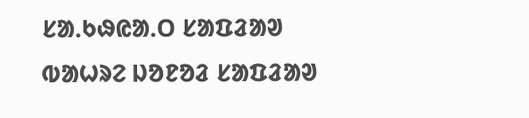ᱥᱟᱹᱠᱷᱭᱟᱹᱛ ᱥᱟᱯᱲᱟᱣ
ᱵᱟᱦᱨᱮ ᱡᱚᱱᱚᱲ ᱥᱟᱯᱲᱟᱣ